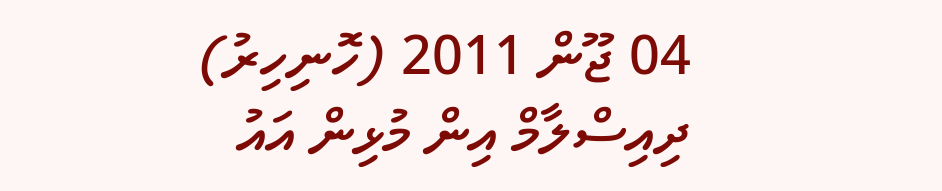04 ޖޫން 2011 (ހޮނިހިރު)
ދިއިސްލާމް އިން މުޅިން އައު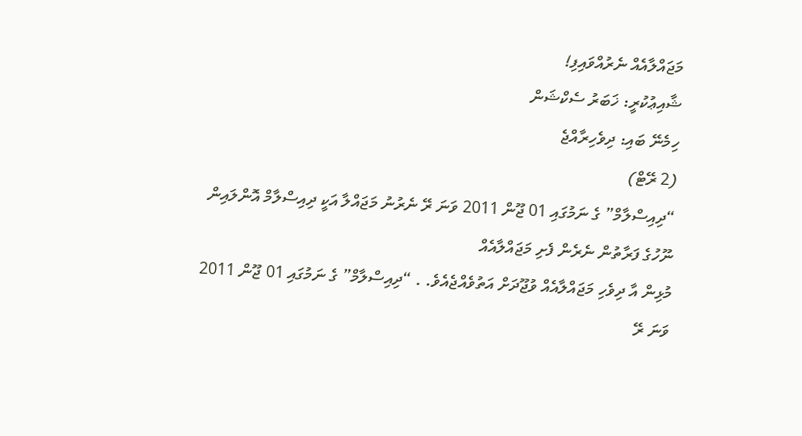މަޖައްލާއެއް ނެރުއްވައިފި!
ޝާއިޢުކުރީ: ޚަބަރު ސެކްޝަން
ހިމެނޭ ބައި: ދިވެހިރާއްޖެ
(2 ރޭޓް)
“ދިއިސްލާމް” ގެ ނަމުގައި 01 ޖޫން 2011 ވަނަ ރޭ ނެރުނު މަޖައްލާ އަކީ ދިއިސްލާމް އޮންލައިން ނޫހުގެ ފަރާތުން ނެރެން ފެށި މަޖައްލާއެއް
މުޅިން އާ ދިވެހި މަޖައްލާއެއް ވުޖޫދަށް އަތުވެއްޖެއެވެ. . “ދިއިސްލާމް” ގެ ނަމުގައި 01 ޖޫން 2011 ވަނަ ރޭ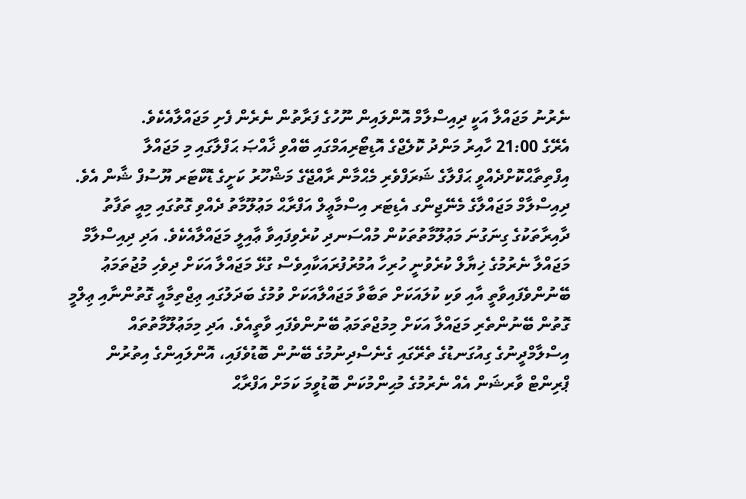ނެރުނު މަޖައްލާ އަކީ ދިއިސްލާމް އޮންލައިން ނޫހުގެ ފަރާތުން ނެރެން ފެށި މަޖައްލާއެކެވެ.
އެރޭގެ 21:00 ހާއިރު މަންދު ކޮލެޖްގެ އޮޑިޓޯރިއަމްގައި ބޭއްވި ޚާއްޞަ ޙަފްލާގައި މި މަޖައްލާ އިފްތިތާޙްކޮށްދެއްވީ ޙަފްލާގެ ޝަރަފްވެރި މެޙްމާން ރާއްޖޭގެ މަޝްހޫރު ކަށީގެ ޑޮކްޓަރ ޔޫސުފް ޝާން އެވެ.
ދިއިސްލާމް މަޖައްލާގެ މެނޭޖިންގ އެޑިޓަރ އިސްމާޢީލް އަފްރާޙް މަޢުލޫމާތު ދެއްވި ގޮތުގައި މިއީ ތަފާތު ދާއިރާތަކުގެ ގިނަގުނަ މަޢުލޫމާތުތަކުން މުއްސަނދި ކުރެވިފައިވާ ޢާއިލީ މަޖައްލާއެކެވެ. އަދި ދިއިސްލާމް މަޖައްލާ ނެރުމުގެ ޚިޔާލް ކުރެވުނީ ހުރިހާ އުމުރުފުރައަކާއިވެސް ގުޅޭ މަޖައްލާ އަކަށް ދިވެހި މުޖުތަމަޢު ބޭނުންވެފައިވާތީ އާއި ވަކި ކުލައަކަށް ތަބާވާ މަޖައްލާއަކަށް ވުމުގެ ބަދަލުގައި ޢިޖްތިމާއީ ގޮތުންނާއި ޢިލްމީ ގޮތުން ބޭނުންތެރި މަޖައްލާ އަކަށް މިމުޖްތަމަޢު ބޭނުންވެފައި ވާތީއެވެ. އަދި މިމަޢުލޫމާތުތައް އިސްލާމްދީނުގެ ގިއުގަނޑުގެ ތެރޭގައި ގެނެސްދިނުމުގެ ބޭނުން ބޮޑުވެފައި، އޮންލައިންގެ އިތުރުން ޕްރިންޓް ވާރޝަން އެއް ނެރުމުގެ މުޙިންމުކަން ބޮޑުވީމަ ކަމަށް އަފްރާޙް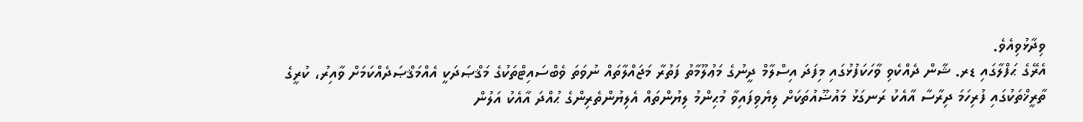ވިދާޅުވިއެވެ.
އެރޭގެ ޙަފްލާގައި ޑރ. ޝާން ދެއްކެވި ވާހަކަފުޅުގައި މިފަދަ އިސްލާމް ދީނުގެ މަޢުލޫމާތު ފަތުރާ މަޖައްލާތައް ނުވަތަ ވެބްސައިޓްތަކުގެ މަޤްޞަދަކީ އެއްމަޤްޞަދެއްކަމަށް ވާއިރު، ކުރީގެ ތާރީޚްތަކުގައި ފުރިހަމަ ދިރާސާ އާއެކު ރަނގަޅު މައުޟޫއުތަކަށް ލިޔެވިފައިވާ މުޙިންމު ލިޔުންތައް އެލިޔުންތެރިންގެ ޙުއްދަ އާއެކު އަލުން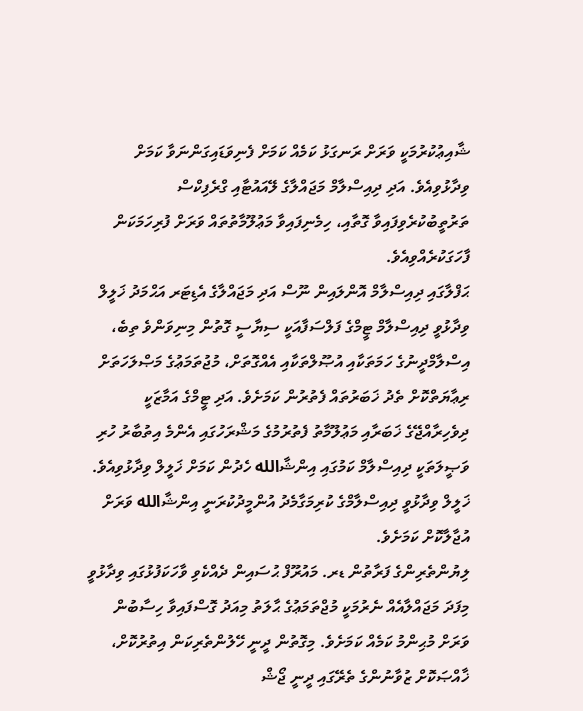ޝާއިޢުކުރުމަކީ ވަރަށް ރަނގަޅު ކަމެއް ކަމަށް ފެނިވަޑައިގަންނަވާ ކަމަށް ވިދާޅުވިއެވެ. އަދި ދިއިސްލާމް މަޖައްލާގެ ލޭއައުޓާއި ގްރެފިކްސް ތަރުތީބުކުރެވިފައިވާ ގޮތާއި، ހިމެނިފައިވާ މަޢުލޫމާތުތައް ވަރަށް ފުރިހަމަކަން ފާހަގަކުރެއްވިއެވެ.
ޙަފްލާގައި ދިއިސްލާމް އޮންލައިން ނޫސް އަދި މަޖައްލާގެ އެޑިޓަރ އަޙްމަދު ޚަލީލް ވިދާޅުވީ ދިއިސްލާމް ޓީމްގެ ފަލްސަފާއަކީ ސިޔާސީ ގޮތުން މިނިވަންވެ ތިބެ، އިސްލާމްދީނުގެ ހަމަތަކާއި އުޞޫލްތަކާއި އެއްގޮތަށް، މުޖުތަމަޢުގެ މަޞްލަހަތަށް ރިޢާޔަތްކޮށް ތެދު ޚަބަރުތައް ފެތުރުން ކަމަށެވެ. އަދި ޓީމްގެ އަމާޒަކީ ދިވެހިރާއްޖޭގެ ޚަބަރާއި މަޢުލޫމާތު ފެތުރުމުގެ މަޝްރަހުގައި އެންމެ އިތުބާރު ހުރި ވަޞީލަތަކީ ދިއިސްލާމް ކަމުގައި އިންޝާالله ހެދުން ކަމަށް ޚަލީލް ވިދާޅުވިއެވެ. ޚަލީލް ވިދާޅުވީ ދިއިސްލާމްގެ ކުރިމަގާމެދު އުންމީދުކުރަނީ އިންޝާالله ވަރަށް އުޖާލާކޮށް ކަމަށެވެ.
ލިޔުންތެރިންގެ ފަރާތުން ޑރ. މައުރޫފް ޙުސައިން ދެއްކެވި ވާހަކަފުޅުގައި ވިދާޅުވީ މިފަދަ މަޖައްލާއެއް ނެރުމަކީ މުޖްތަމަޢުގެ ޙާލަތު މިއަދު ގޮސްފައިވާ ހިސާބުން ވަރަށް މުޙިންމު ކަމެއް ކަމަށެވެ. މިގޮތުން ދީނީ ހޭލުންތެރިކަން އިތުރުކޮށް، ޚާއްޞަކޮށް ޒުވާނުންގެ ތެރޭގައި ދީނީ ޖޯޝް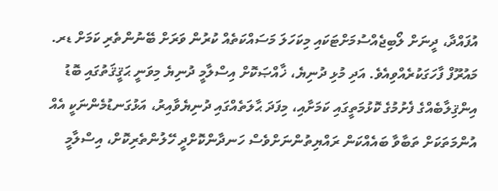އުފައްދާ، ދީނަށް ލޯބިޖެއްސުމަށްޓަކައި މިކަހަލަ މަސައްކަތެއް ކުރުން ވަރަށް ބޭނުންތެރި ކަމަށް ޑރ. މައުރޫފް ފާހަގަކުރެއްވިއެވެ. އަދި މުޅި ދުނިޔެ، ޚާއްޞަކޮށް އިސްލާމީ ދުނިޔެ މިވަނީ ޙަޤީޤަތުގައި ބޮޑު އިންޤިލާބެއްގެ ފެށުމުގެ ކޮޅުމަތީގައި ކަމަށާއި، މިފަދަ ޙާލަތެއްގައި ދުނިޔެވާއިރު، އަޅުގަނޑުމެންނަކީ އެއް އުންމަތަކަށް ތަބާވާ ބައެއްކަން ރައްޔިތުންނަށްވެސް ހަނދާންކޮށްދީ ހޭލުންތެރިކޮށް، އިސްލާމީ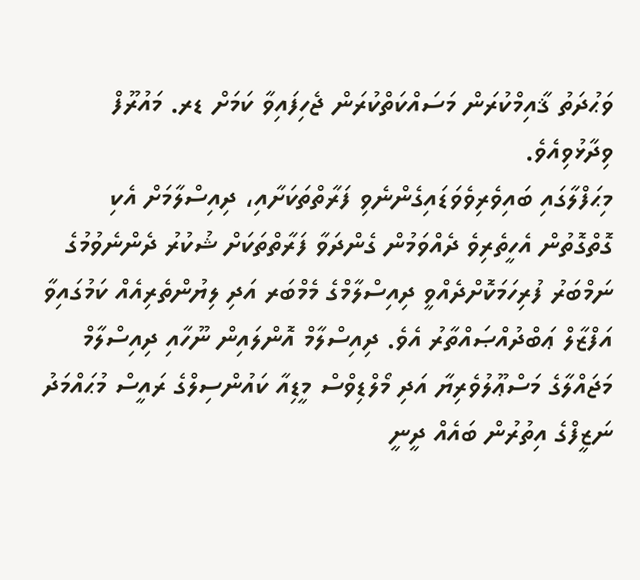ވަޙުދަތު ޤާއިމްކުރަން މަސައްކަތްކުރަން ޖެހިފައިވާ ކަމަށް ޑރ. މައުރޫފް ވިދާޅުވިއެވެ.
މިޙަފްލާގައި ބައިވެރިވެވަޑައިގެންނެވި ފަރާތްތަކަށާއި، ދިއިސްލާމަށް އެކި ގޮތްގޮތުން އެހީތެރިވެ ދެއްވަމުން ގެންދަވާ ފަރާތްތަކަށް ޝުކުރު ދެންނެވުމުގެ ނަމްބަރު ފުރިހަމަކޮށްދެއްވީ ދިއިސްލާމްގެ މެމްބަރ އަދި ލިޔުންތެރިއެއް ކަމުގައިވާ އަފްޒާލް ޢަބްދުއްޞައްތާރު އެވެ. ދިއިސްލާމް އޮންލައިން ނޫހާއި ދިއިސްލާމް މަޖައްލާގެ މަސްޢޫލުވެރިޔާ އަދި މޯލްޑިވްސް މީޑިއާ ކައުންސިލްގެ ރައީސް މުޙައްމަދު ނަޒީފްގެ އިތުރުން ބައެއް ދީނީ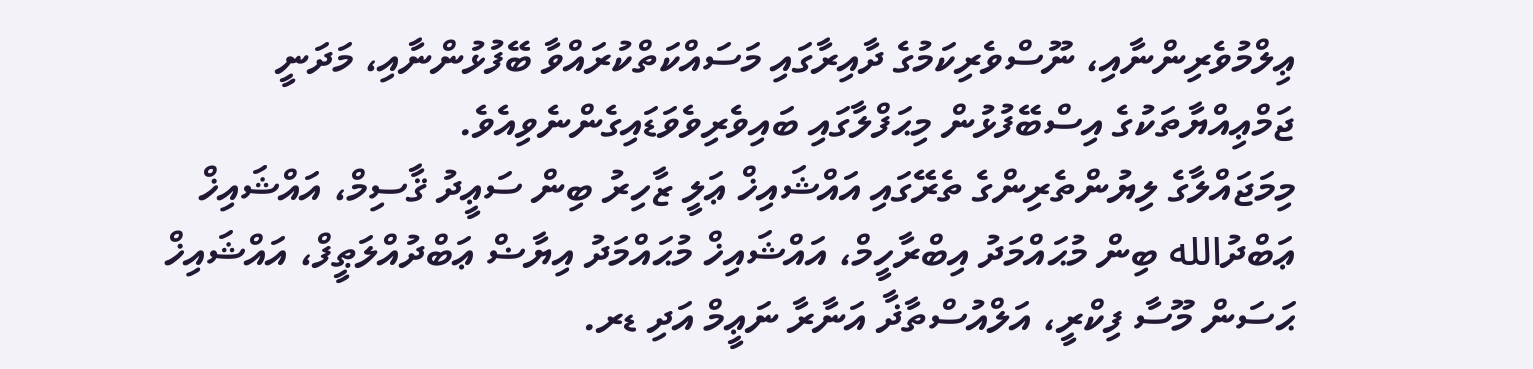ޢިލްމުވެރިންނާއި، ނޫސްވެރިކަމުގެ ދާއިރާގައި މަސައްކަތްކުރައްވާ ބޭފުޅުންނާއި، މަދަނީ ޖަމްޢިއްޔާތަކުގެ އިސްބޭފުޅުން މިޙަފްލާގައި ބައިވެރިވެވަޑައިގެންނެވިއެވެ.
މިމަޖައްލާގެ ލިޔުންތެރިންގެ ތެރޭގައި އައްޝައިޚް ޢަލީ ޒާހިރު ބިން ސަޢީދު ޤާސިމް، އައްޝައިޚް ޢަބްދުالله ބިން މުޙައްމަދު އިބްރާހީމް، އައްޝައިޚް މުޙައްމަދު އިޔާޟް ޢަބްދުއްލަޠީފް، އައްޝައިޚް ޙަސަން މޫސާ ފިކްރީ، އަލްއުސްތާޛާ އަނާރާ ނަޢީމް އަދި ޑރ.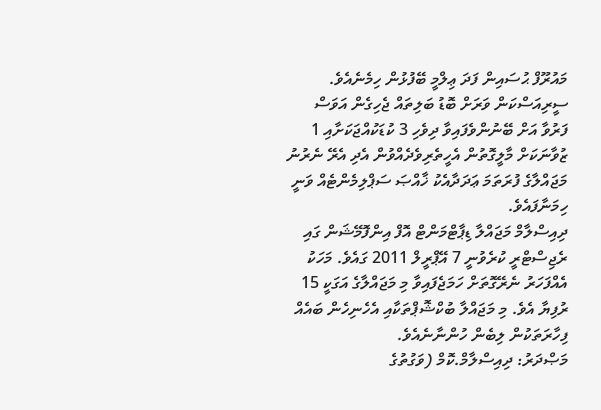މައުރޫފް ޙުސައިން ފަދަ ޢިލްމީ ބޭފުޅުން ހިމެނެއެވެ.
ސީރިއަސްކަން ވަރަށް ބޮޑު ބަލިތައް ޖެހިގެން އަވަސް ފަރުވާ އަށް ބޭނުންވެފައިވާ ދިވެހި 3 ކުޑަކުއްޖަކަށާއި 1 ޒުވާނަކަށް މާލީގޮތުން އެހީތެރިވެދެއްވުން އެދި އެރޭ ނެރުނު މަޖައްލާގެ ފުރަތަމަ ޢަދަދާއެކު ޚާއްޞަ ސަޕްލިމެންޓެއް ވަނީ ހިމަނާފައެވެ.
ދިއިސްލާމް މަޖައްލާ ޑިޕާޓްމަންޓް އޮފް އިންފޮމޭޝަން ގައި ރެޖިސްޓްރީ ކުރެވުނީ 7 އޭޕްރީލް 2011 ގައެވެ. މަހަކު އެއްފަހަރު ނެރޭގޮތަށް ހަމަޖެފައިވާ މި މަޖައްލާގެ އަގަކީ 15 ރުފިޔާ އެވެ. މި މަޖައްލާ ބުކްޝޮޕްތަކާއި އެހެނިހެން ބައެއް ފިހާރަތަކުން ލިބެން ހުންނާނެއެވެ.
މަޞްދަރު: ދިއިސްލާމް.ކޮމް (ވަގުތުގެ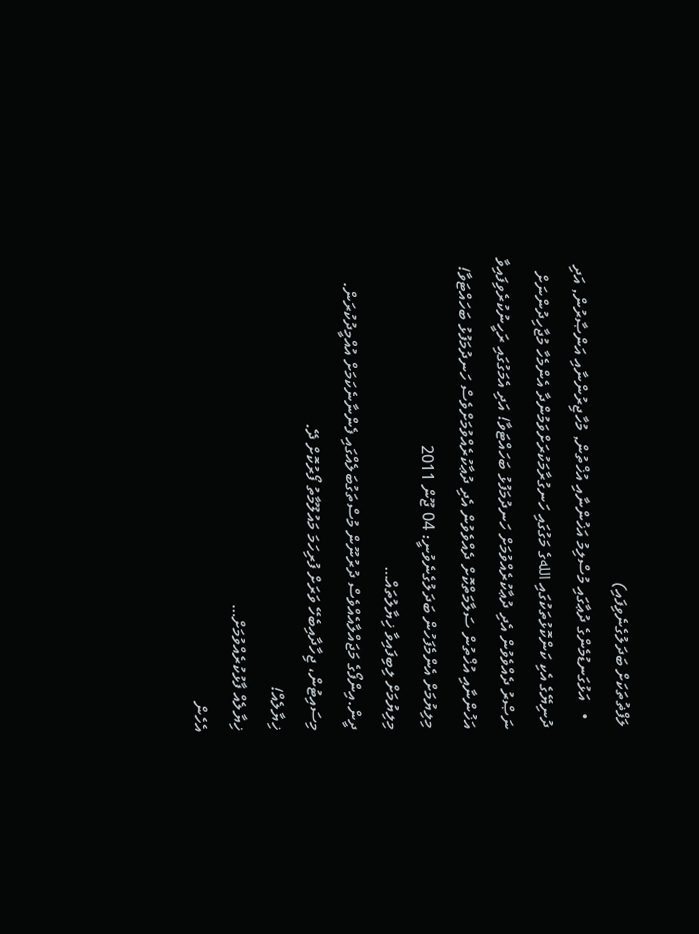ލަފްޡުތަކަށް ބަދަލުގެނެވިފައި)
  •   އަޅުގަނޑުމެންގެ ދުޢާގައި މުސްލިމު އަޚުންނާއި އުޚްތުން, މުހާޖިރުންނާއި އަންޞާރުން, އަދި ދުނިޔޭގެ އެކި ކަންކޮޅުތަކުގައި اللهގެ މަގުގައި ހަނގުރާމަކުރަށްވަމުންދާ އެންމެހާ މުޖާހިދުންނަށް ނަޞްރު ދެއްވެވުން އެދި ދުޢާކުރެއްވުމަށް ހަނދުމަފުޅު ބަހައްޓަވާ! އަދި އެމަގުގައި ރަހީނުކުރެވިފައިވާ އަޚުންނާއި އުޚްތުން ސަލާމަތްކޮށް ދެއްވެވުން އެދި ދުޢާކުރެއްވުމަށްވެސް ހަނދުމަފުޅު ބަހައްޓަވާ!
މިލިޔުމަށް އެންމެފަހުން ބަދަލުގެނެވުނީ: 04 ޖޫން 2011
މިލިޔުމަށް ލިބިފައިވާ ޚިޔާލުތައް…
ދީން.އިންފޯގެ މަޖައްލާއެއްވެސް ދުރުނޫން މުސްތަގުބަލެއްގައި ފެންނާނެކަމަށް އުއްމީދުކުރަން. މިސައިޓުން، ޖިހާދާއިބެހޭ ވަރަށް ފުރިހަމަ މައުލޫމާތު ފޯރުކޮށް ދޭ.
ޚިޔާލެއް!
ޚިޔާލެއް ފާޅުކުރެއްވުމަށް…
އެހެން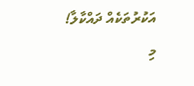އަކުރުތަކެއް ދައްކާލާ!
މި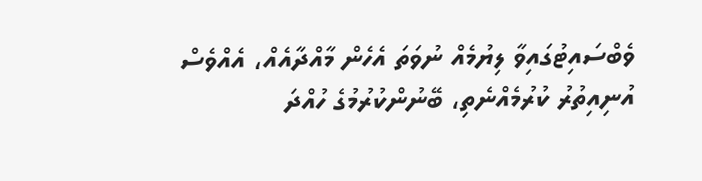ވެބްސައިޓުގައިވާ ލިޔުމެއް ނުވަތަ އެހެން މާއްދާއެއް، އެއްވެސް އުނިއިތުރު ކުރުމެއްނެތި، ބޭނުންކުރުމުގެ ހުއްދަ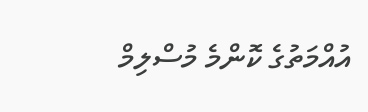އުއްމަތުގެ ކޮންމެ މުސްލިމް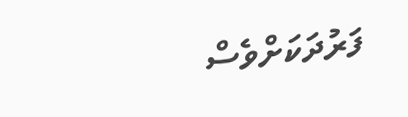ފަރުދަކަށްވެސް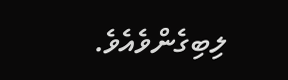ލިބިގެންވެއެވެ.